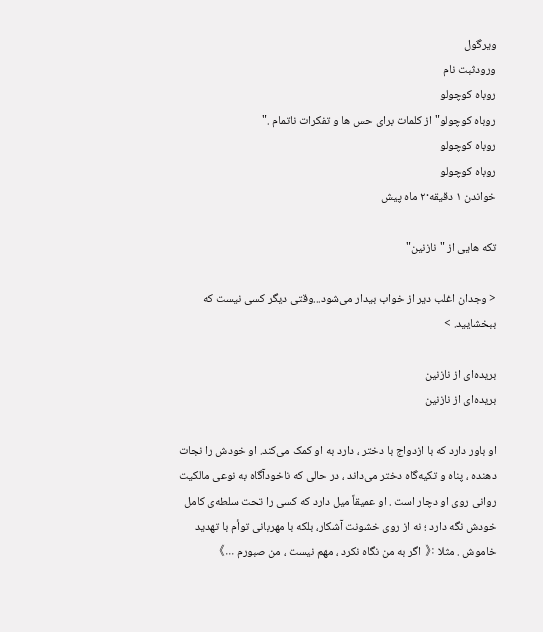ویرگول
ورودثبت نام
روباه کوچولو
روباه کوچولو" از کلمات برای حس ها و تفکرات ناتمام ."
روباه کوچولو
روباه کوچولو
خواندن ۱ دقیقه·۲ ماه پیش

تکه هایی از "نازنین"

< وجدان اغلب دیر از خواب بیدار می‌شود...وقتی دیگر کسی نیست که ببخشایید. >

بریده‌ای از نازنین
بریده‌ای از نازنین

او باور دارد که با ازدواج با دختر ، دارد به او کمک می‌کند. او خودش را نجات دهنده ، پناه و تکیه‌گاه دختر می‌داند ، در حالی که ناخودآگاه به نوعی مالکیت روانی روی او دچار است . او عمیقاً میل دارد که کسی را تحت سلطه‌ی کامل خودش نگه دارد ؛ نه از روی خشونت آشکار، بلکه با مهربانی توأم با تهدید خاموش . مثلا :《 اگر به من نگاه نکرد ، مهم نیست ، من صبورم ...》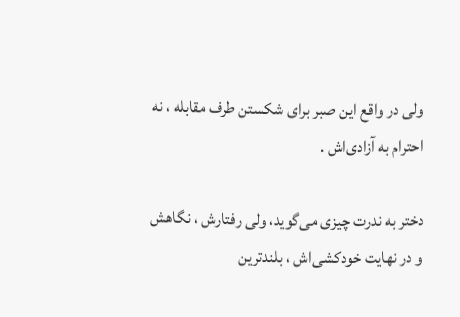ولی در واقع این صبر برای شکستن طرف مقابله ، نه احترام به آزادی‌اش .

دختر به ندرت چیزی می‌گوید، ولی رفتارش ، نگاهش و در نهایت خودکشی‌اش ، بلندترین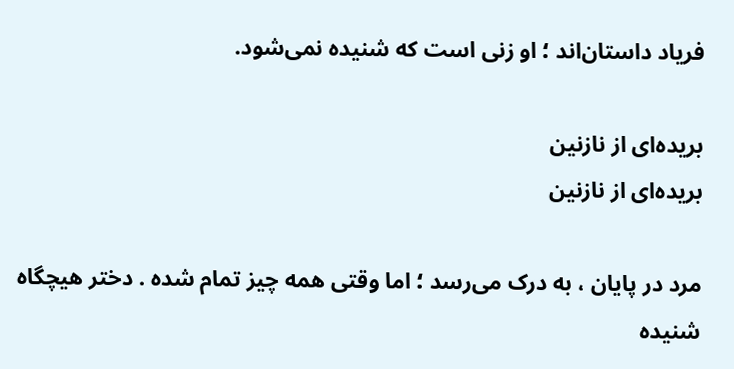فریاد داستان‌اند ؛ او زنی است که شنیده نمی‌شود.

بریده‌ای از نازنین
بریده‌ای از نازنین

مرد در پایان ، به درک می‌رسد ؛ اما وقتی همه چیز تمام شده . دختر هیچگاه شنیده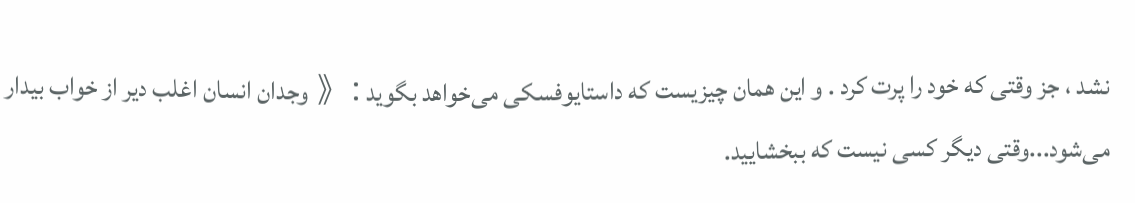نشد ، جز وقتی که خود را پرت کرد . و این همان چیزیست که داستایوفسکی می‌خواهد بگوید :《 وجدان انسان اغلب دیر از خواب بیدار می‌شود...وقتی دیگر کسی نیست که ببخشایید.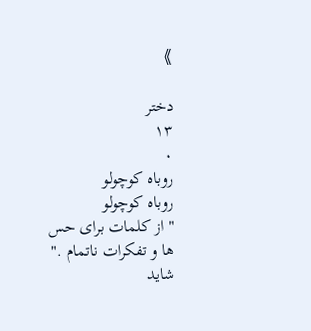》

دختر
۱۳
۰
روباه کوچولو
روباه کوچولو
" از کلمات برای حس ها و تفکرات ناتمام ."
شاید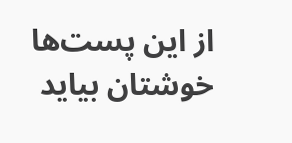از این پست‌ها خوشتان بیاید